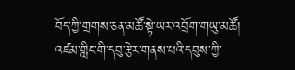བོད་ཀྱི་གྲགས་ཅན་མཚོ་སྟེ་ཡར་འབྲོག་གཡུ་མཚོ།
འཛམ་གླིང་གི་དབུ་རྩེར་གནས་པའི་དབུས་ཀྱི་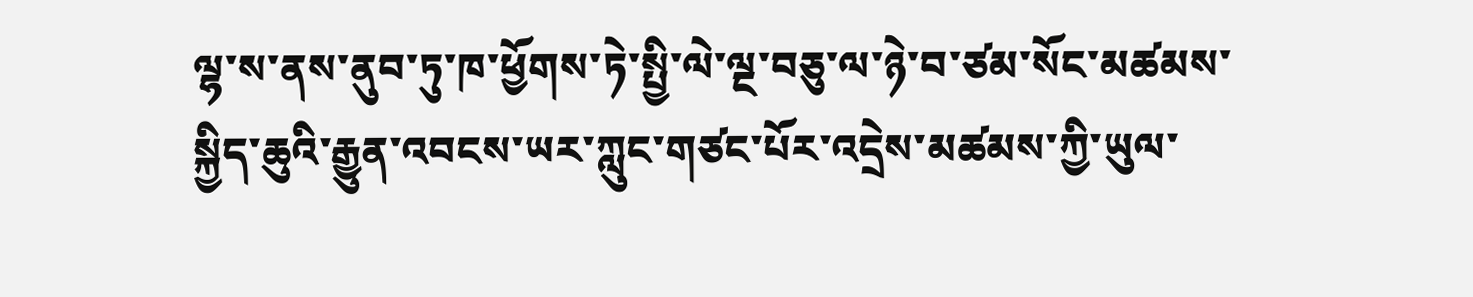ལྷ་ས་ནས་ནུབ་ཏུ་ཁ་ཕྱོགས་ཏེ་སྤྱི་ལེ་ལྔ་བཅུ་ལ་ཉེ་བ་ཙམ་སོང་མཚམས་སྐྱིད་ཆུའི་རྒྱུན་འབངས་ཡར་ཀླུང་གཙང་པོར་འདྲེས་མཚམས་ཀྱི་ཡུལ་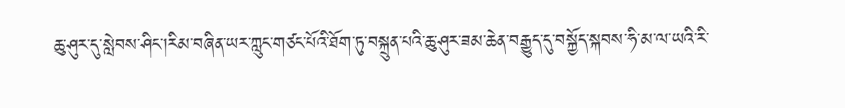ཆུ་ཤུར་དུ་སླེབས་ཤིང་།རིམ་བཞིན་ཡར་ཀླུང་གཙང་པོའི་ཐོག་ཏུ་བསྐྲུན་པའི་ཆུ་ཤུར་ཟམ་ཆེན་བརྒྱུད་དུ་བསྐྱོད་སྐབས་ཧི་མ་ལ་ཡའི་རི་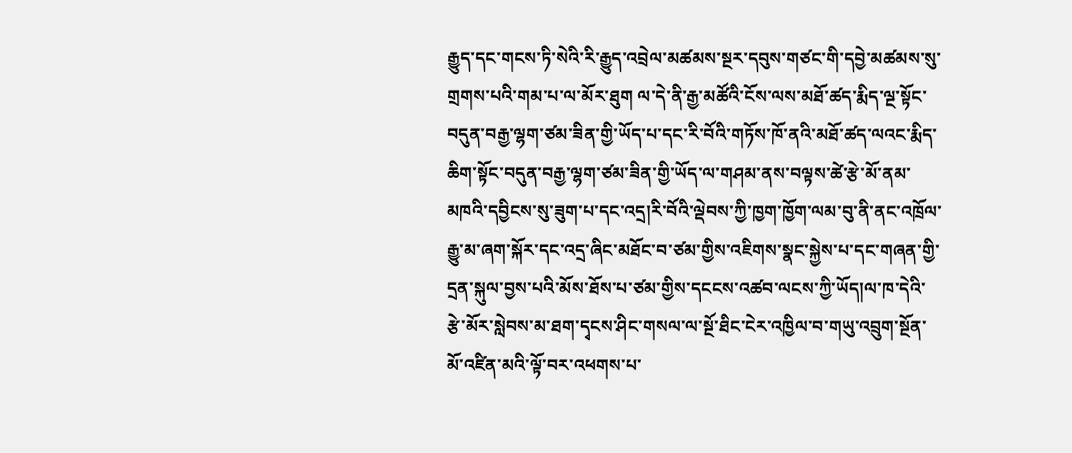རྒྱུད་དང་གངས་ཏི་སེའི་རི་རྒྱུད་འབྲེལ་མཚམས་སྔར་དབུས་གཙང་གི་དབྱེ་མཚམས་སུ་གྲགས་པའི་གམ་པ་ལ་མོར་ཐུག ལ་དེ་ནི་རྒྱ་མཚོའི་ངོས་ལས་མཐོ་ཚད་རྨིད་ལྔ་སྟོང་བདུན་བརྒྱ་ལྷག་ཙམ་ཟིན་གྱི་ཡོད་པ་དང་རི་བོའི་གཏོས་ཁོ་ནའི་མཐོ་ཚད་ལའང་རྨིད་ཆིག་སྟོང་བདུན་བརྒྱ་ལྷག་ཙམ་ཟིན་གྱི་ཡོད་ལ་གཤམ་ནས་བལྟས་ཚེ་རྩེ་མོ་ནམ་མཁའི་དབྱིངས་སུ་ཟུག་པ་དང་འདྲ།རི་བོའི་ལྡེབས་ཀྱི་ཁྱག་ཁྱོག་ལམ་བུ་ནི་ནང་འཁྲོལ་རྒྱུ་མ་ཞག་སྐོར་དང་འདྲ་ཞིང་མཐོང་བ་ཙམ་གྱིས་འཇིགས་སྣང་སྐྱེས་པ་དང་གཞན་གྱི་དྲན་སྐུལ་བྱས་པའི་མོས་ཐོས་པ་ཙམ་གྱིས་དངངས་འཚབ་ལངས་ཀྱི་ཡོད།ལ་ཁ་དེའི་རྩེ་མོར་སླེབས་མ་ཐག་དྭངས་ཤིང་གསལ་ལ་སྔོ་ཐིང་ངེར་འཁྱིལ་བ་གཡུ་འབྲུག་སྔོན་མོ་འཛིན་མའི་ལྟོ་བར་འཕགས་པ་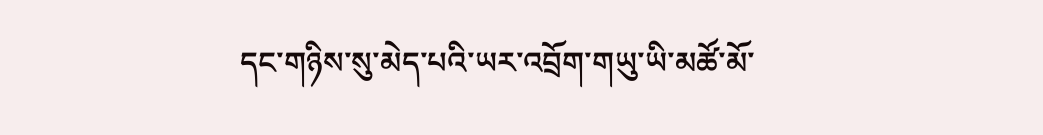དང་གཉིས་སུ་མེད་པའི་ཡར་འབྲོག་གཡུ་ཡི་མཚོ་མོ་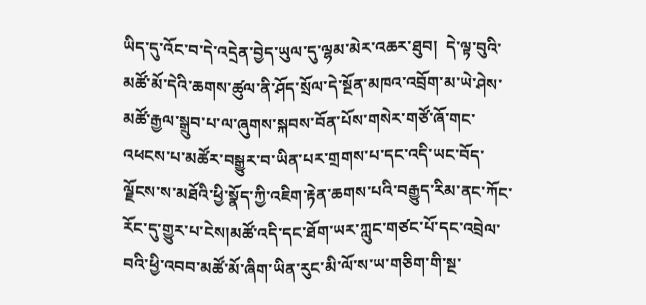ཡིད་དུ་འོང་བ་དེ་འདྲེན་བྱེད་ཡུལ་དུ་ལྷམ་མེར་འཆར་ཐུབ།  དེ་ལྟ་བུའི་མཚོ་མོ་དེའི་ཆགས་ཚུལ་ནི་ཤོད་སྲོལ་དེ་སྔོན་མཁའ་འབྲོག་མ་ཡེ་ཤེས་མཚོ་རྒྱལ་སྒྲུབ་པ་ལ་ཞུགས་སྐབས་བོན་པོས་གསེར་གཙོ་ཞོ་གང་འཕངས་པ་མཚོར་བསྒྱུར་བ་ཡིན་པར་གྲགས་པ་དང་འདི་ཡང་བོད་ལྗོངས་ས་མཐོའི་ཕྱི་སྣོད་ཀྱི་འཇིག་རྟེན་ཆགས་པའི་བརྒྱུད་རིམ་ནང་ཀོང་རོང་དུ་གྱུར་པ་ངེས།མཚོ་འདི་དང་ཐོག་ཡར་ཀླུང་གཙང་པོ་དང་འབྲེལ་བའི་ཕྱི་འབབ་མཚོ་མོ་ཞིག་ཡིན་རུང་མི་ལོ་ས་ཡ་གཅིག་གི་སྔ་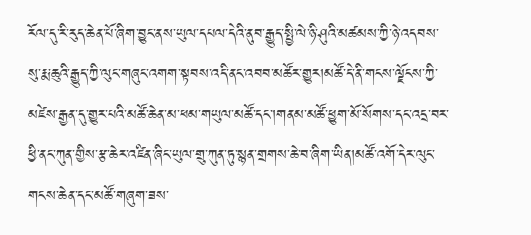རོལ་དུ་རི་རུད་ཆེན་པོ་ཞིག་བྱུང་ནས་ཡུལ་དཔལ་དེའི་ནུབ་རྒྱུད་སྤྱི་ལེ་ཉི་ཤུའི་མཚམས་ཀྱི་ཉེ་འདབས་སུ་རྨ་ཆུའི་རྒྱུད་ཀྱི་ལུང་གཞུང་འགག་སྟབས་འདི་ནང་འབབ་མཚོར་གྱུར།མཚོ་དེ་ནི་གངས་ལྗོངས་ཀྱི་མཛེས་རྒྱན་དུ་གྱུར་པའི་མཚོ་ཆེན་མ་ཕམ་གཡུལ་མཚོ་དང་།གནམ་མཚོ་ཕྱུག་མོ་སོགས་དང་འདྲ་བར་ཕྱི་ནང་ཀུན་གྱིས་རྩ་ཆེར་འཛིན་ཞིང་ཡུལ་གྲུ་ཀུན་ཏུ་སྙན་གྲགས་ཆེ་བ་ཞིག་ཡིན།མཚོ་འགོ་དེར་ལུང་གངས་ཆེན་དང་མཚོ་གཞུག་ཟས་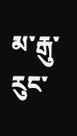མ་རྒུ་རུང་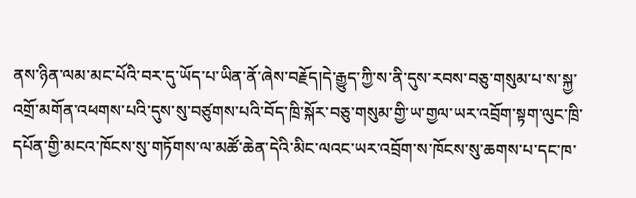ནས་ཉིན་ལམ་མང་པོའི་བར་དུ་ཡོད་པ་ཡིན་ནོ་ཞེས་བརྗོད།དེ་རྒྱུད་ཀྱི་ས་ནི་དུས་རབས་བཅུ་གསུམ་པ་ས་སྐྱ་འགྲོ་མགོན་འཕགས་པའི་དུས་སུ་བཙུགས་པའི་བོད་ཁྲི་སྐོར་བཅུ་གསུམ་གྱི་ཡ་གྱལ་ཡར་འབྲོག་སྟག་ལུང་ཁྲི་དཔོན་གྱི་མངའ་ཁོངས་སུ་གཏོགས་ལ་མཚོ་ཆེན་དེའི་མིང་ལའང་ཡར་འབྲོག་ས་ཁོངས་སུ་ཆགས་པ་དང་ཁ་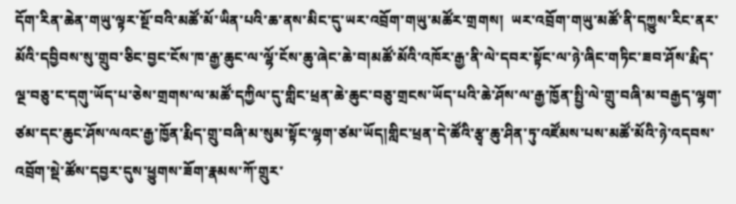དོག་རིན་ཆེན་གཡུ་ལྟར་སྔོ་བའི་མཚོ་མོ་ཡིན་པའི་ཆ་ནས་མིང་དུ་ཡར་འབྲོག་གཡུ་མཚོར་གྲགས།  ཡར་འབྲོག་གཡུ་མཚོ་ནི་དཀྱུས་རིང་ནར་མོའི་དབྱིབས་སུ་གྲུབ་ཅིང་བྱང་ངོས་ཁ་རྒྱ་ཆུང་ལ་ལྷོ་ངོས་ཆུ་ཞེང་ཆེ་བ།མཚོ་མོའི་འཁོར་རྒྱ་ནི་ལེ་དབར་སྟོང་ལ་ཉེ་ཞིང་གཏིང་ཟབ་ཤོས་རྨིད་ལྔ་བཅུ་ང་དགུ་ཡོད་པ་ཅེས་གྲགས་ལ་མཚོ་དཀྱིལ་དུ་གླིང་ཕྲན་ཆེ་ཆུང་བཅུ་གྲངས་ཡོད་པའི་ཆེ་ཤོས་ལ་རྒྱ་ཁྱོན་སྤྱི་ལེ་གྲུ་བཞི་མ་བརྒྱད་ལྷག་ཙམ་དང་ཆུང་ཤོས་ལའང་རྒྱ་ཁྱོན་རྨིད་གྲུ་བཞི་མ་སུམ་སྟོང་ལྷག་ཙམ་ཡོད།གླིང་ཕྲན་དེ་ཚོའི་རྩྭ་ཆུ་ཤིན་ཏུ་འཛོམས་པས་མཚོ་མོའི་ཉེ་འདབས་འབྲོག་སྡེ་ཚོས་དབྱར་དུས་ཕྱུགས་ཟོག་རྣམས་ཀོ་གྲུར་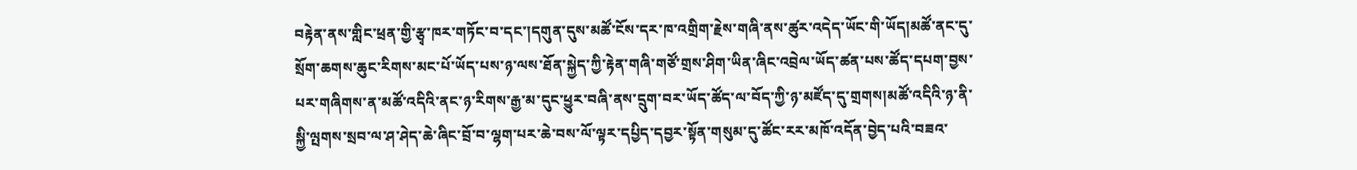བརྟེན་ནས་གླིང་ཕྲན་གྱི་རྩྭ་ཁར་གཏོང་བ་དང་།དགུན་དུས་མཚོ་ངོས་དར་ཁ་འགྲིག་རྗེས་གཞི་ནས་ཚུར་འདེད་ཡོང་གི་ཡོད།མཚོ་ནང་དུ་སྲོག་ཆགས་ཆུང་རིགས་མང་པོ་ཡོད་པས་ཉ་ལས་ཐོན་སྐྱེད་ཀྱི་རྟེན་གཞི་གཙོ་གྲས་ཤིག་ཡིན་ཞིང་འབྲེལ་ཡོད་ཚན་པས་ཚོད་དཔག་བྱས་པར་གཞིགས་ན་མཚོ་འདིའི་ནང་ཉ་རིགས་རྒྱ་མ་དུང་ཕྱུར་བཞི་ནས་དྲུག་བར་ཡོད་ཚོད་ལ་བོད་ཀྱི་ཉ་མཛོད་དུ་གྲགས།མཚོ་འདིའི་ཉ་ནི་སྐྱི་ལྤགས་སྲབ་ལ་ཤ་ཤེད་ཆེ་ཞིང་བྲོ་བ་ལྷག་པར་ཆེ་བས་ལོ་ལྟར་དཔྱིད་དབྱར་སྟོན་གསུམ་དུ་ཚོང་རར་མཁོ་འདོན་བྱེད་པའི་བཟའ་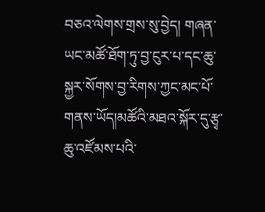བཅའ་ལེགས་གྲས་སུ་བྱེད། གཞན་ཡང་མཚོ་ཐོག་ཏུ་བྱ་ངུར་པ་དང་ཆུ་སྐྱར་སོགས་བྱ་རིགས་ཀྱང་མང་པོ་གནས་ཡོད།མཚོའི་མཐའ་སྐོར་དུ་རྩྭ་ཆུ་འཛོམས་པའི་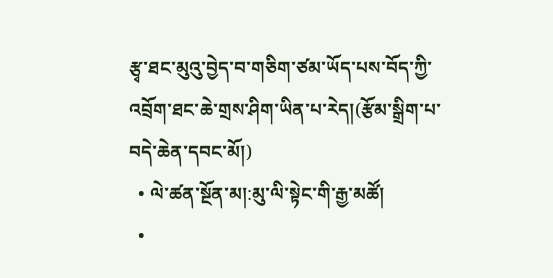རྩྭ་ཐང་མུའུ་བྱེད་བ་གཅིག་ཙམ་ཡོད་པས་བོད་ཀྱི་འབྲོག་ཐང་ཆེ་གྲས་ཤིག་ཡིན་པ་རེད།(རྩོམ་སྒྲིག་པ་བདེ་ཆེན་དབང་མོ།)
  • ལེ་ཚན་སྔོན་མ།:མུ་ལི་སྟེང་གི་རྒྱ་མཚོ།
  •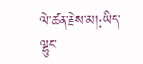ལེ་ཚན་རྗེས་མ།:ཡིད་ལྷུང་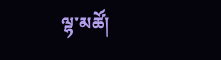ལྷ་མཚོ།